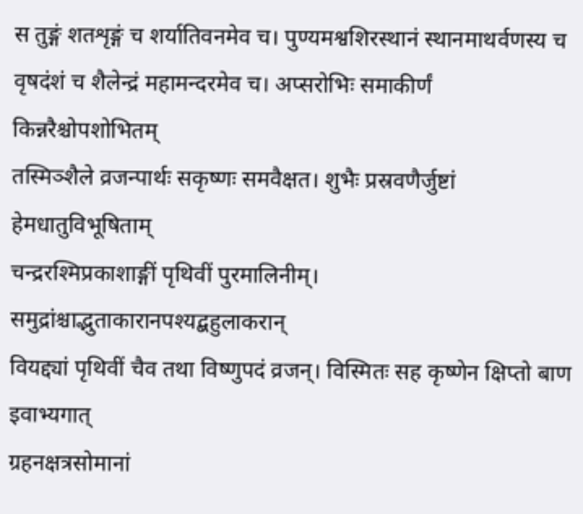स तुङ्गं शतशृङ्गं च शर्यातिवनमेव च। पुण्यमश्वशिरस्थानं स्थानमाथर्वणस्य च
वृषदंशं च शैलेन्द्रं महामन्दरमेव च। अप्सरोभिः समाकीर्णं किन्नरैश्चोपशोभितम्
तस्मिञ्शैले व्रजन्पार्थः सकृष्णः समवैक्षत। शुभैः प्रस्रवणैर्जुष्टां हेमधातुविभूषिताम्
चन्द्ररश्मिप्रकाशाङ्गीं पृथिवीं पुरमालिनीम्। समुद्रांश्चाद्भुताकारानपश्यद्बहुलाकरान्
वियद्द्यां पृथिवीं चैव तथा विष्णुपदं व्रजन्। विस्मितः सह कृष्णेन क्षिप्तो बाण इवाभ्यगात्
ग्रहनक्षत्रसोमानां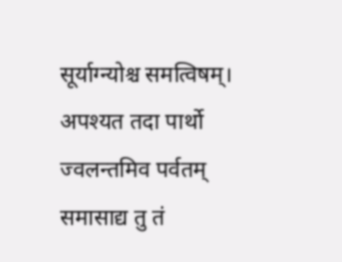सूर्याग्न्योश्च समत्विषम्। अपश्यत तदा पार्थो ज्वलन्तमिव पर्वतम्
समासाद्य तु तं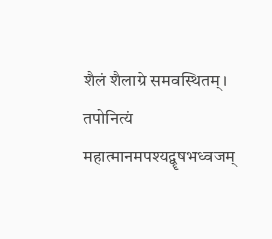शैलं शैलाग्रे समवस्थितम्। तपोनित्यं महात्मानमपश्यद्वॄषभध्वजम्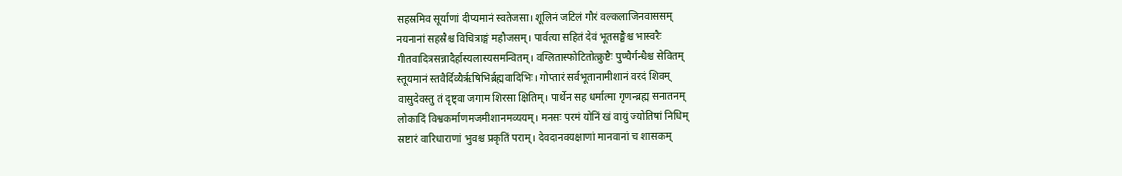सहस्रमिव सूर्याणां दीप्यमानं स्वतेजसा। शूलिनं जटिलं गौरं वल्कलाजिनवाससम्
नयनानां सहस्रैश्च विचित्राङ्गं महौजसम्। पार्वत्या सहितं देवं भूतसङ्घैश्च भास्वरैः
गीतवादित्रसन्नादैर्हास्यलास्यसमन्वितम्। वग्लितास्फोटितोत्क्रुष्टैः पुण्यैर्गन्धैश्च सेवितम्
स्तूयमानं स्तवैर्दिव्यैर्ऋषिभिर्ब्रह्मवादिभिः। गोप्तारं सर्वभूतानामीशानं वरदं शिवम्
वासुदेवस्तु तं दृष्ट्वा जगाम शिरसा क्षितिम्। पार्थेन सह धर्मात्मा गृणन्ब्रह्म सनातनम्
लोकादिं विश्वकर्माणमजमीशानमव्ययम्। मनसः परमं योनिं खं वायुं ज्योतिषां निधिम्
स्रष्टारं वारिधाराणां भुवश्च प्रकृतिं पराम्। देवदानवयक्षाणां मानवानां च शासकम्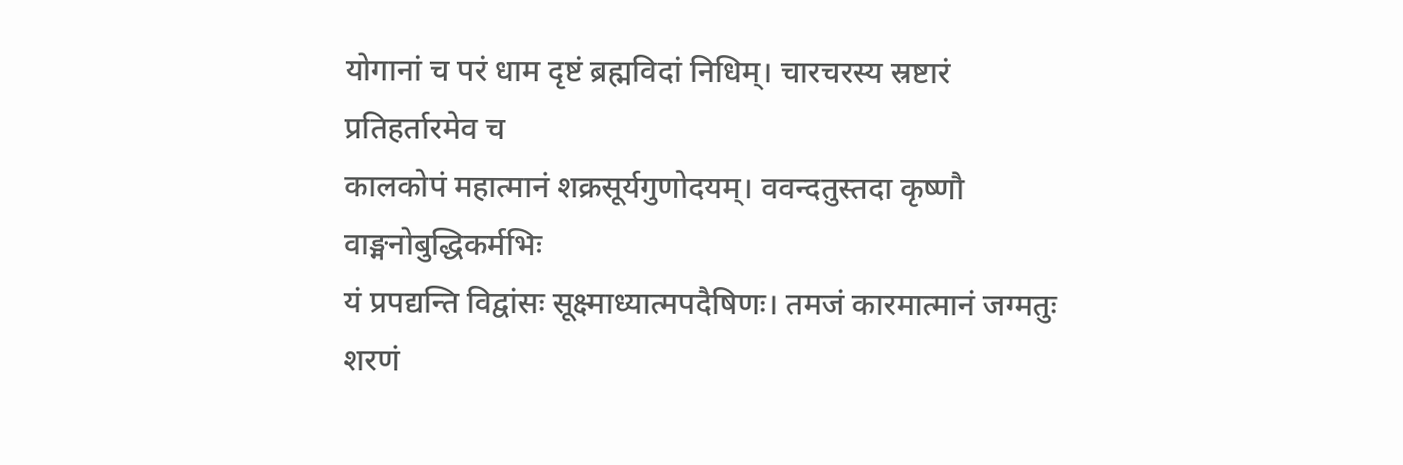योगानां च परं धाम दृष्टं ब्रह्मविदां निधिम्। चारचरस्य स्रष्टारं प्रतिहर्तारमेव च
कालकोपं महात्मानं शक्रसूर्यगुणोदयम्। ववन्दतुस्तदा कृष्णौ वाङ्मनोबुद्धिकर्मभिः
यं प्रपद्यन्ति विद्वांसः सूक्ष्माध्यात्मपदैषिणः। तमजं कारमात्मानं जग्मतुः शरणं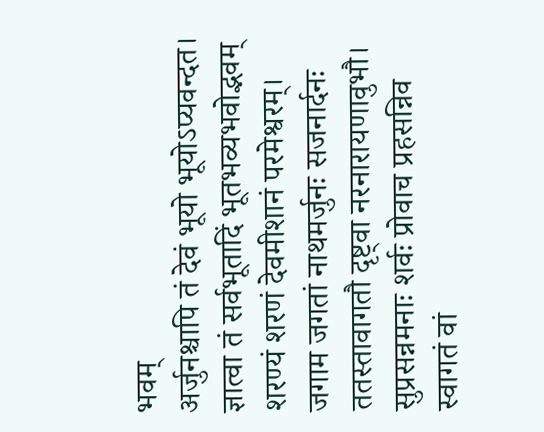भवम्
अर्जुनश्चापि तं देवं भूयो भूयोऽप्यवन्दत। ज्ञात्वा तं सर्वभूतादिं भूतभव्यभवोद्भवम्
शरण्यं शरणं देवमीशानं परमेश्वरम्। जगाम जगतां नाथमर्जुनः सजनार्दनः
ततस्तावागतौ दृष्ट्वा नरनारायणावुभौ। सुप्रसन्नमनाः शर्वः प्रोवाच प्रहसन्निव
स्वागतं वां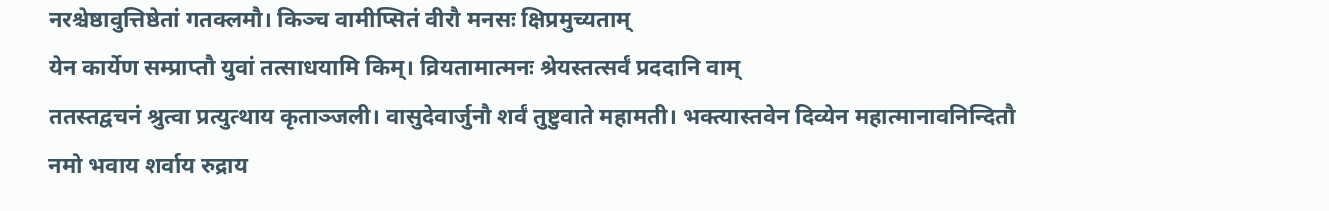नरश्चेष्ठावुत्तिष्ठेतां गतक्लमौ। किञ्च वामीप्सितं वीरौ मनसः क्षिप्रमुच्यताम्
येन कार्येण सम्प्राप्तौ युवां तत्साधयामि किम्। व्रियतामात्मनः श्रेयस्तत्सर्वं प्रददानि वाम्
ततस्तद्वचनं श्रुत्वा प्रत्युत्थाय कृताञ्जली। वासुदेवार्जुनौ शर्वं तुष्टुवाते महामती। भक्त्यास्तवेन दिव्येन महात्मानावनिन्दितौ
नमो भवाय शर्वाय रुद्राय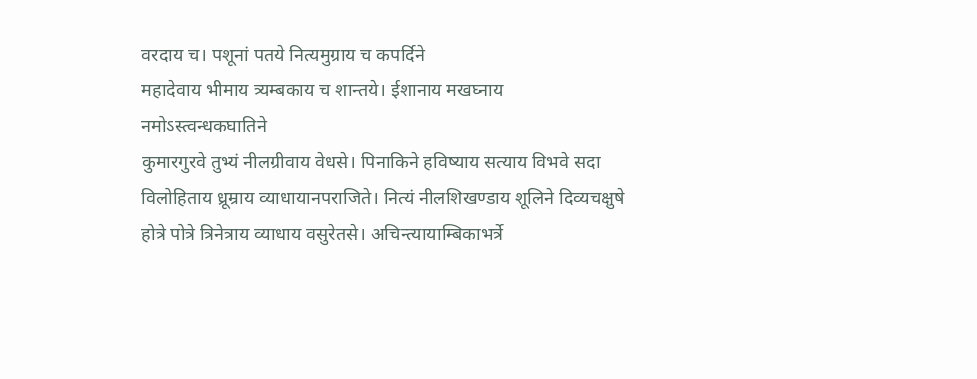वरदाय च। पशूनां पतये नित्यमुग्राय च कपर्दिने
महादेवाय भीमाय त्र्यम्बकाय च शान्तये। ईशानाय मखघ्नाय नमोऽस्त्वन्धकघातिने
कुमारगुरवे तुभ्यं नीलग्रीवाय वेधसे। पिनाकिने हविष्याय सत्याय विभवे सदा
विलोहिताय ध्रूम्राय व्याधायानपराजिते। नित्यं नीलशिखण्डाय शूलिने दिव्यचक्षुषे
होत्रे पोत्रे त्रिनेत्राय व्याधाय वसुरेतसे। अचिन्त्यायाम्बिकाभर्त्रे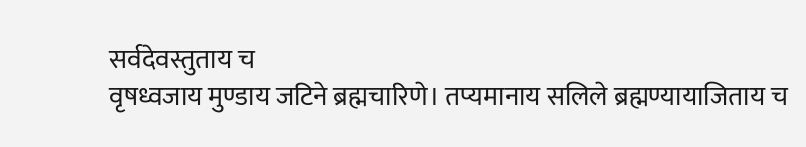सर्वदेवस्तुताय च
वृषध्वजाय मुण्डाय जटिने ब्रह्मचारिणे। तप्यमानाय सलिले ब्रह्मण्यायाजिताय च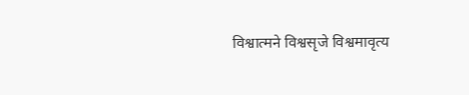विश्वात्मने विश्वसृजे विश्वमावृत्य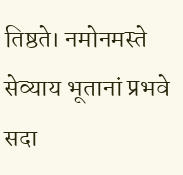तिष्ठते। नमोनमस्ते सेव्याय भूतानां प्रभवे सदा